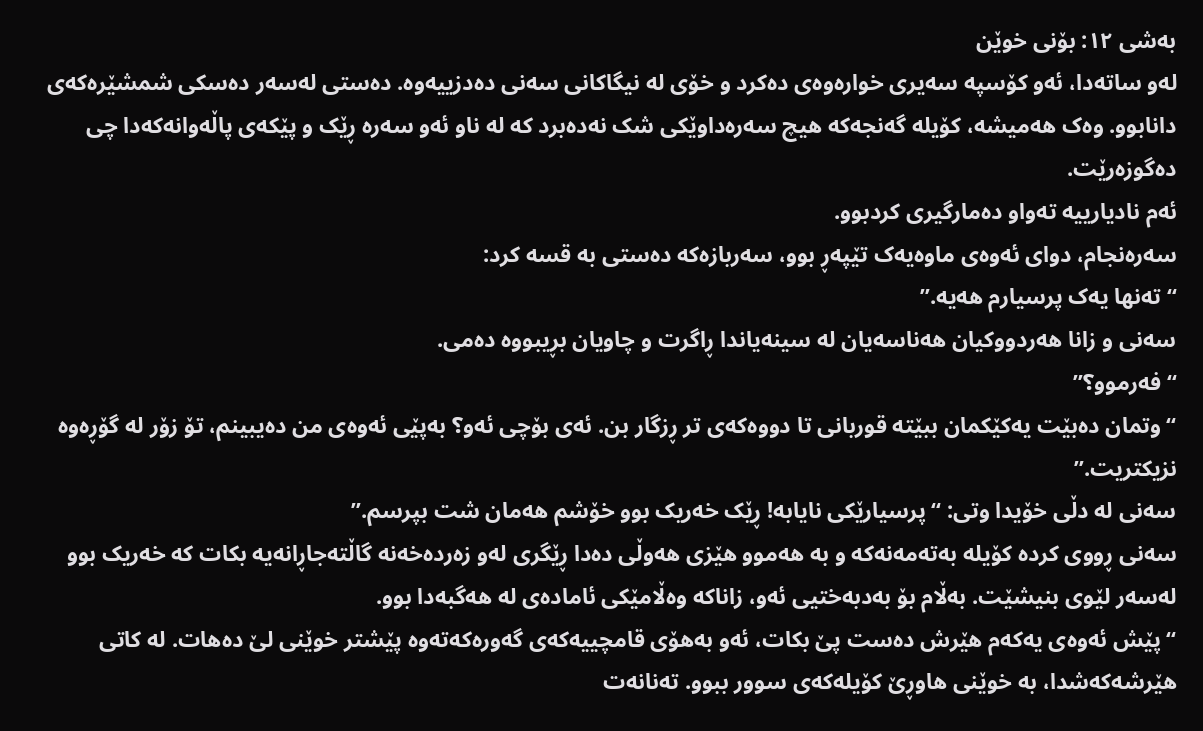بەشی ١٢: بۆنی خوێن
لەو ساتەدا، ئەو کۆسپە سەیری خوارەوەی دەکرد و خۆی لە نیگاکانی سەنی دەدزییەوە. دەستی لەسەر دەسکی شمشێرەکەی دانابوو. وەک هەمیشە، کۆیلە گەنجەکە هیچ سەرەداوێکی شک نەدەبرد کە لە ناو ئەو سەرە ڕێک و پێکەی پاڵەوانەکەدا چی دەگوزەرێت.
ئەم نادیارییە تەواو دەمارگیری کردبوو.
سەرەنجام، دوای ئەوەی ماوەیەک تێپەڕ بوو، سەربازەکە دەستی بە قسە کرد:
“تەنها یەک پرسیارم هەیە.”
سەنی و زانا هەردووکیان هەناسەیان لە سینەیاندا ڕاگرت و چاویان بڕیبووە دەمی.
“فەرموو؟”
“وتمان دەبێت یەکێکمان ببێتە قوربانی تا دووەکەی تر ڕزگار بن. ئەی بۆچی ئەو؟ بەپێی ئەوەی من دەیبینم، تۆ زۆر لە گۆڕەوە نزیکتریت.”
سەنی لە دڵی خۆیدا وتی: “پرسیارێکی نایابە! ڕێک خەریک بوو خۆشم هەمان شت بپرسم.”
سەنی ڕووی کردە کۆیلە بەتەمەنەکە و بە هەموو هێزی هەوڵی دەدا ڕێگری لەو زەردەخەنە گاڵتەجاڕانەیە بکات کە خەریک بوو لەسەر لێوی بنیشێت. بەڵام بۆ بەدبەختیی ئەو، زاناکە وەڵامێکی ئامادەی لە هەگبەدا بوو.
“پێش ئەوەی یەکەم هێرش دەست پێ بکات، ئەو بەهۆی قامچییەکەی گەورەکەتەوە پێشتر خوێنی لێ دەهات. لە کاتی هێرشەکەشدا، بە خوێنی هاوڕێ کۆیلەکەی سوور ببوو. تەنانەت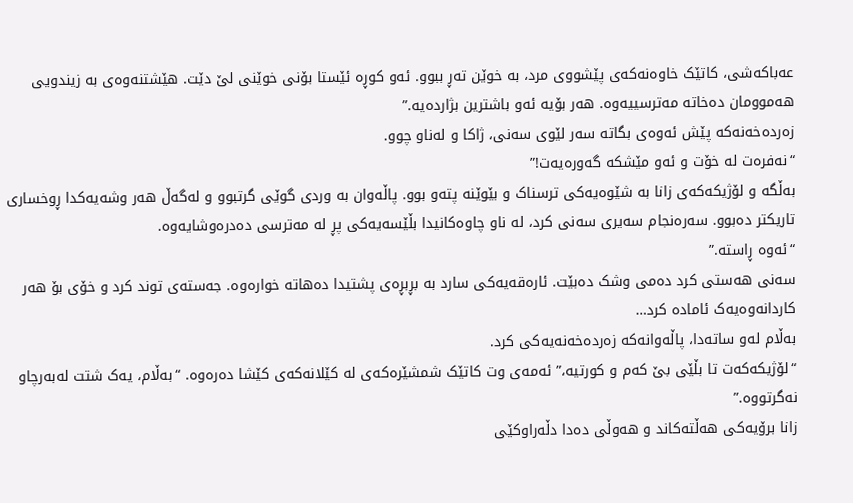عەباکەشی، کاتێک خاوەنەکەی پێشووی مرد، بە خوێن تەڕ ببوو. ئەو کوڕە ئێستا بۆنی خوێنی لێ دێت. هێشتنەوەی بە زیندویی هەموومان دەخاتە مەترسییەوە. هەر بۆیە ئەو باشترین بژاردەیە.”
زەردەخەنەکە پێش ئەوەی بگاتە سەر لێوی سەنی، ژاکا و لەناو چوو.
“نەفرەت لە خۆت و ئەو مێشکە گەورەیەت!”
بەڵگە و لۆژیکەکەی زانا بە شێوەیەکی ترسناک و بێوێنە پتەو بوو. پاڵەوان بە وردی گوێی گرتبوو و لەگەڵ هەر وشەیەکدا ڕوخساری تاریکتر دەبوو. سەرەنجام سەیری سەنی کرد، لە ناو چاوەکانیدا بڵێسەیەکی پڕ لە مەترسی دەدرەوشایەوە.
“ئەوە ڕاستە.”
سەنی هەستی کرد دەمی وشک دەبێت. ئارەقەیەکی سارد بە بڕبڕەی پشتیدا دەهاتە خوارەوە. جەستەی توند کرد و خۆی بۆ هەر کاردانەوەیەک ئامادە کرد…
بەڵام لەو ساتەدا، پاڵەوانەکە زەردەخەنەیەکی کرد.
“لۆژیکەکەت تا بڵێی بێ کەم و کورتیە،” ئەمەی وت کاتێک شمشێرەکەی لە کێلانەکەی کێشا دەرەوە. “بەڵام، یەک شتت لەبەرچاو نەگرتووە.”
زانا برۆیەکی هەڵتەکاند و هەوڵی دەدا دڵەراوکێی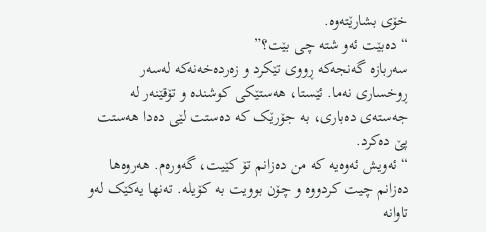خۆی بشارێتەوە.
“دەبێت ئەو شتە چی بێت؟”
سەربازە گەنجەکە ڕووی تێکرد و زەردەخەنەکە لەسەر ڕوخساری نەما. ئێستا، هەستێکی کوشندە و تۆقێنەر لە جەستەی دەباری، بە جۆرێک کە دەستت لێی دەدا هەستت پێ دەکرد.
“ئەویش ئەوەیە کە من دەزانم تۆ کێیت، گەورەم. هەروەها دەزانم چیت کردووە و چۆن بوویت بە کۆیلە. تەنها یەکێک لەو تاوانە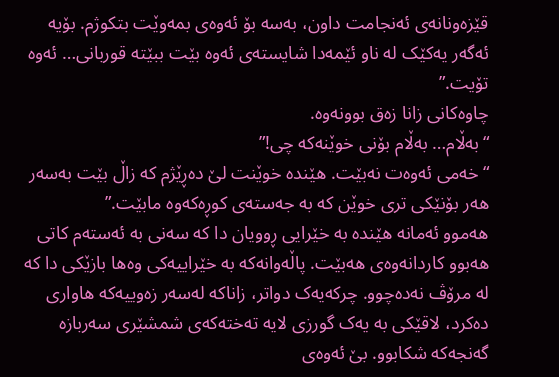قێزەونانەی ئەنجامت داون، بەسە بۆ ئەوەی بمەوێت بتکوژم. بۆیە ئەگەر یەکێک لە ناو ئێمەدا شایستەی ئەوە بێت ببێتە قوربانی… ئەوە تۆیت.”
چاوەکانی زانا زەق بوونەوە.
“بەڵام… بەڵام بۆنی خوێنەکە چی!”
“خەمی ئەوەت نەبێت. هێندە خوێنت لێ دەڕێژم کە زاڵ بێت بەسەر هەر بۆنێکی تری خوێن کە بە جەستەی کوڕەکەوە مابێت.”
هەموو ئەمانە هێندە بە خێرایی ڕوویان دا کە سەنی بە ئەستەم کاتی هەبوو کاردانەوەی هەبێت. پاڵەوانەکە بە خێراییەکی وەها بازێکی دا کە لە مرۆڤ نەدەچوو. چرکەیەک دواتر، زاناکە لەسەر زەوییەکە هاواری دەکرد، لاقێکی بە یەک گورزی لایە تەختەکەی شمشێری سەربازە گەنجەکە شکابوو. بێ ئەوەی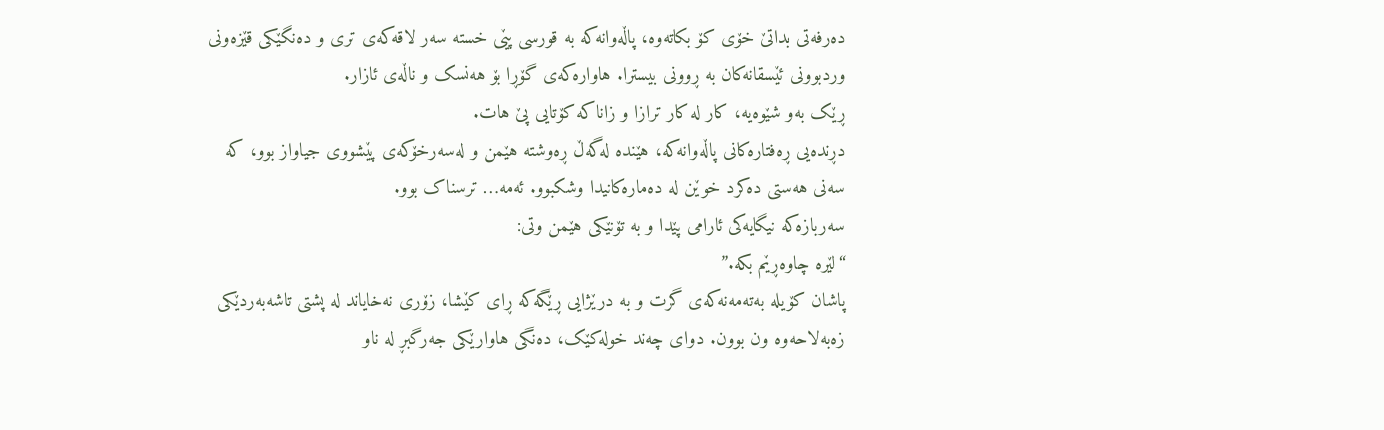دەرفەتی بداتێ خۆی کۆ بکاتەوە، پاڵەوانەکە بە قورسی پێی خستە سەر لاقەکەی تری و دەنگێکی قێزەونی وردبوونی ئێسقانەکان بە ڕوونی بیسترا. هاوارەکەی گۆڕا بۆ هەنسک و ناڵەی ئازار.
ڕێک بەو شێوەیە، کار لە کار ترازا و زاناکە کۆتایی پێ هات.
دڕندەیی ڕەفتارەکانی پاڵەوانەکە، هێندە لەگەڵ ڕەوشتە هێمن و لەسەرخۆکەی پێشووی جیاواز بوو، کە سەنی هەستی دەکرد خوێن لە دەمارەکانیدا وشکبوو. ئەمە… ترسناک بوو.
سەربازەکە نیگایەکی ئارامی پێدا و بە تۆنێکی هێمن وتی:
“لێرە چاوەڕێم بکە.”
پاشان کۆیلە بەتەمەنەکەی گرت و بە درێژایی ڕێگەکە ڕای کێشا، زۆری نەخایاند لە پشتی تاشەبەردێکی زەبەلاحەوە ون بوون. دوای چەند خولەکێک، دەنگی هاوارێکی جەرگبڕ لە ناو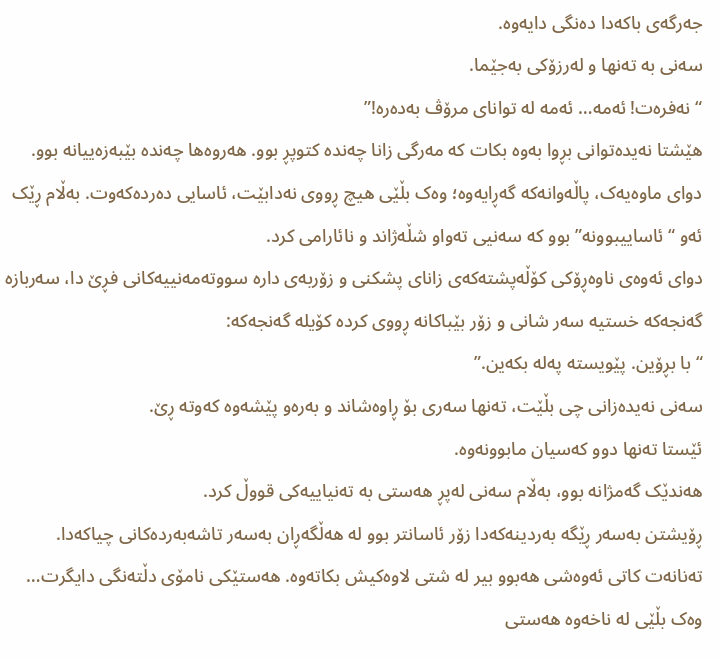جەرگەی باکەدا دەنگی دایەوە.
سەنی بە تەنها و لەرزۆکی بەجێما.
“نەفرەت! ئەمە… ئەمە لە توانای مرۆڤ بەدەرە!”
هێشتا نەیدەتوانی بڕوا بەوە بکات کە مەرگی زانا چەندە کتوپڕ بوو. هەروەها چەندە بێبەزەییانە بوو.
دوای ماوەیەک، پاڵەوانەکە گەڕایەوە؛ وەک بڵێی هیچ ڕووی نەدابێت، ئاسایی دەردەکەوت. بەڵام ڕێک ئەو “ئاساییبوونە” بوو کە سەنیی تەواو شڵەژاند و نائارامی کرد.
دوای ئەوەی ناوەڕۆکی کۆڵەپشتەکەی زانای پشکنی و زۆربەی دارە سووتەمەنییەکانی فڕێ دا، سەربازە گەنجەکە خستیە سەر شانی و زۆر بێباکانە ڕووی کردە کۆیلە گەنجەکە:
“با بڕۆین. پێویستە پەلە بکەین.”
سەنی نەیدەزانی چی بڵێت، تەنها سەری بۆ ڕاوەشاند و بەرەو پێشەوە کەوتە ڕێ.
ئێستا تەنها دوو کەسیان مابوونەوە.
هەندێک گەمژانە بوو، بەڵام سەنی لەپڕ هەستی بە تەنیاییەکی قووڵ کرد.
ڕۆیشتن بەسەر ڕێگە بەردینەکەدا زۆر ئاسانتر بوو لە هەڵگەڕان بەسەر تاشەبەردەکانی چیاکەدا. تەنانەت کاتی ئەوەشی هەبوو بیر لە شتی لاوەکیش بکاتەوە. هەستێکی نامۆی دڵتەنگی دایگرت… وەک بڵێی لە ناخەوە هەستی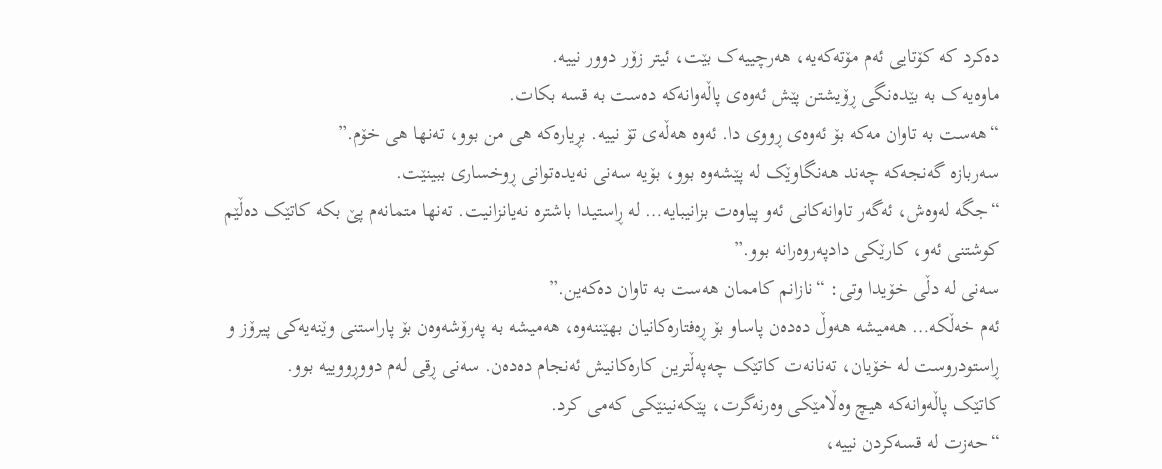دەکرد کە کۆتایی ئەم مۆتەکەیە، هەرچییەک بێت، ئیتر زۆر دوور نییە.
ماوەیەک بە بێدەنگی ڕۆیشتن پێش ئەوەی پاڵەوانەکە دەست بە قسە بکات.
“هەست بە تاوان مەکە بۆ ئەوەی ڕووی دا. ئەوە هەڵەی تۆ نییە. بڕیارەکە هی من بوو، تەنها هی خۆم.”
سەربازە گەنجەکە چەند هەنگاوێک لە پێشەوە بوو، بۆیە سەنی نەیدەتوانی ڕوخساری ببینێت.
“جگە لەوەش، ئەگەر تاوانەکانی ئەو پیاوەت بزانیبایە… لە ڕاستیدا باشترە نەیانزانیت. تەنها متمانەم پێ بکە کاتێک دەڵێم کوشتنی ئەو، کارێکی دادپەروەرانە بوو.”
سەنی لە دڵی خۆیدا وتی: “نازانم کاممان هەست بە تاوان دەکەین.”
ئەم خەڵکە… هەمیشە هەوڵ دەدەن پاساو بۆ ڕەفتارەکانیان بهێننەوە، هەمیشە بە پەرۆشەوەن بۆ پاراستنی وێنەیەکی پیرۆز و ڕاستودروست لە خۆیان، تەنانەت کاتێک چەپەڵترین کارەکانیش ئەنجام دەدەن. سەنی ڕقی لەم دووڕووییە بوو.
کاتێک پاڵەوانەکە هیچ وەڵامێکی وەرنەگرت، پێکەنینێکی کەمی کرد.
“حەزت لە قسەکردن نییە،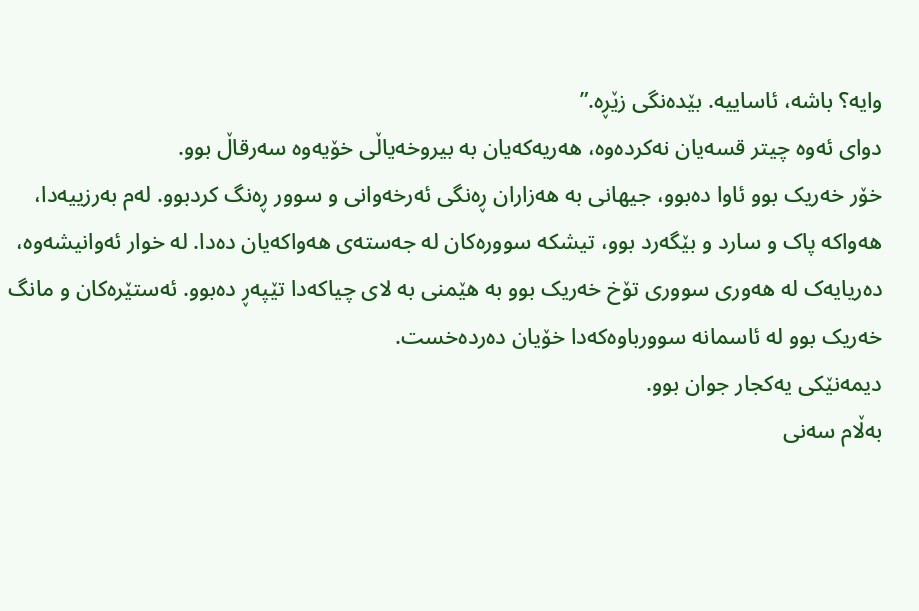وایە؟ باشە، ئاساییە. بێدەنگی زێڕە.”
دوای ئەوە چیتر قسەیان نەکردەوە، هەریەکەیان بە بیروخەیاڵی خۆیەوە سەرقاڵ بوو.
خۆر خەریک بوو ئاوا دەبوو، جیهانی بە هەزاران ڕەنگی ئەرخەوانی و سوور ڕەنگ کردبوو. لەم بەرزییەدا، هەواکە پاک و سارد و بێگەرد بوو، تیشکە سوورەکان لە جەستەی هەواکەیان دەدا. لە خوار ئەوانیشەوە، دەریایەک لە هەوری سووری تۆخ خەریک بوو بە هێمنی بە لای چیاکەدا تێپەڕ دەبوو. ئەستێرەکان و مانگ خەریک بوو لە ئاسمانە سوورباوەکەدا خۆیان دەردەخست.
دیمەنێکی یەکجار جوان بوو.
بەڵام سەنی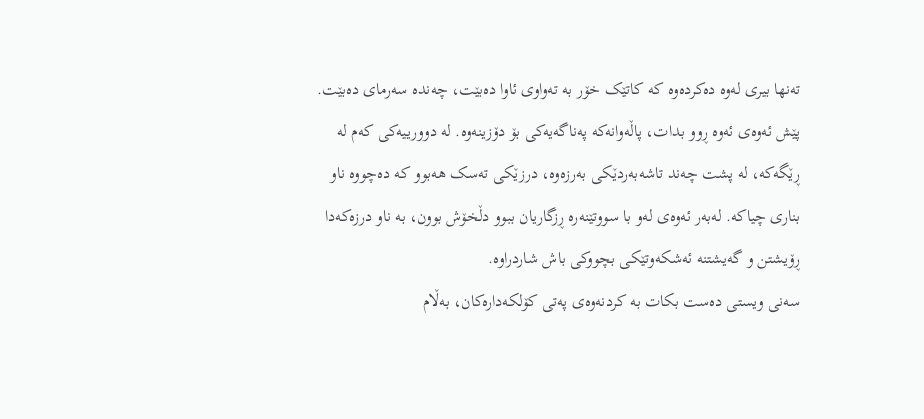تەنها بیری لەوە دەکردەوە کە کاتێک خۆر بە تەواوی ئاوا دەبێت، چەندە سەرمای دەبێت.
پێش ئەوەی ئەوە ڕوو بدات، پاڵەوانەکە پەناگەیەکی بۆ دۆزینەوە. لە دوورییەکی کەم لە ڕێگەکە، لە پشت چەند تاشەبەردێکی بەرزەوە، درزێکی تەسک هەبوو کە دەچووە ناو بناری چیاکە. لەبەر ئەوەی لەو با سووتێنەرە ڕزگاریان ببوو دڵخۆش بوون، بە ناو درزەکەدا ڕۆیشتن و گەیشتنە ئەشکەوتێکی بچووکی باش شاردراوە.
سەنی ویستی دەست بکات بە کردنەوەی پەتی کۆلکەدارەکان، بەڵام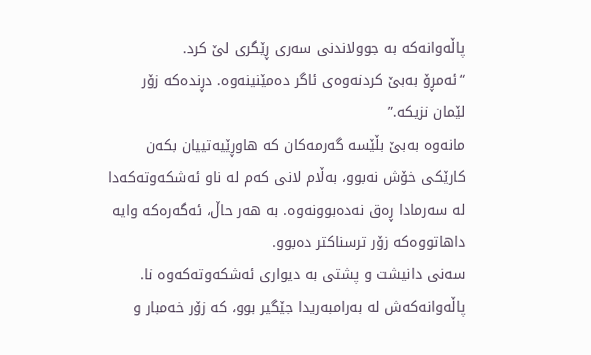پاڵەوانەکە بە جوولاندنی سەری ڕێگری لێ کرد.
“ئەمڕۆ بەبێ کردنەوەی ئاگر دەمێنینەوە. دڕندەکە زۆر لێمان نزیکە.”
مانەوە بەبێ بڵێسە گەرمەکان کە هاوڕێیەتییان بکەن کارێکی خۆش نەبوو، بەڵام لانی کەم لە ناو ئەشکەوتەکەدا لە سەرمادا ڕەق نەدەبوونەوە. بە هەر حاڵ، ئەگەرەکە وایە داهاتووەکە زۆر ترسناکتر دەبوو.
سەنی دانیشت و پشتی بە دیواری ئەشکەوتەکەوە نا. پاڵەوانەکەش لە بەرامبەریدا جێگیر بوو، کە زۆر خەمبار و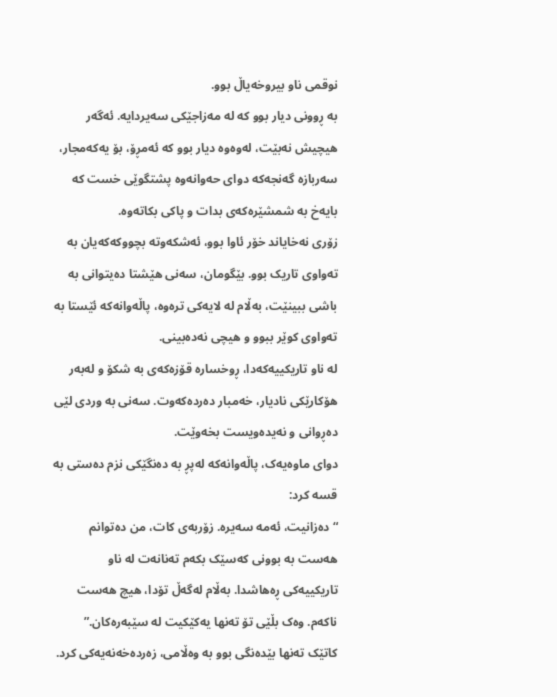نوقمی ناو بیروخەیاڵ بوو.
بە ڕوونی دیار بوو کە لە مەزاجێکی سەیردایە. ئەگەر هیچیش نەبێت، لەوەوە دیار بوو کە ئەمڕۆ، بۆ یەکەمجار، سەربازە گەنجەکە دوای حەوانەوە پشتگوێی خست کە بایەخ بە شمشێرەکەی بدات و پاکی بکاتەوە.
زۆری نەخایاند خۆر ئاوا بوو، ئەشکەوتە بچووکەکەیان بە تەواوی تاریک بوو. بێگومان، سەنی هێشتا دەیتوانی بە باشی ببینێت، بەڵام لە لایەکی ترەوە، پاڵەوانەکە ئێستا بە تەواوی کوێر ببوو و هیچی نەدەبینی.
لە ناو تاریکییەکەدا، ڕوخسارە قۆزەکەی بە شکۆ و لەبەر هۆکارێکی نادیار، خەمبار دەردەکەوت. سەنی بە وردی لێی دەڕوانی و نەیدەویست بخەوێت.
دوای ماوەیەک، پاڵەوانەکە لەپڕ بە دەنگێکی نزم دەستی بە قسە کرد:
“دەزانیت، ئەمە سەیرە. زۆربەی کات، من دەتوانم هەست بە بوونی کەسێک بکەم تەنانەت لە ناو تاریکییەکی ڕەهاشدا. بەڵام لەگەڵ تۆدا، هیچ هەست ناکەم. وەک بڵێی تۆ تەنها یەکێکیت لە سێبەرەکان.”
کاتێک تەنها بێدەنگی بوو بە وەڵامی، زەردەخەنەیەکی کرد.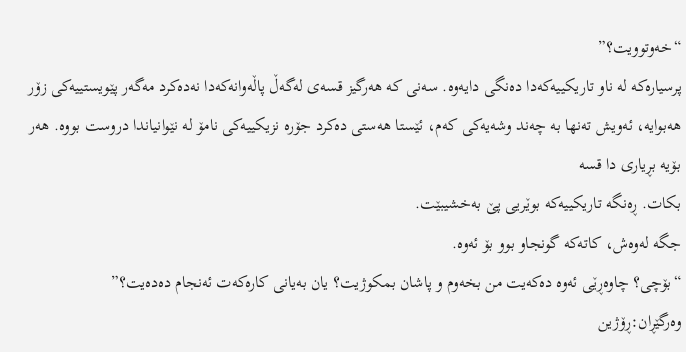“خەوتوویت؟”
پرسیارەکە لە ناو تاریکییەکەدا دەنگی دایەوە. سەنی کە هەرگیز قسەی لەگەڵ پاڵەوانەکەدا نەدەکرد مەگەر پێویستییەکی زۆر هەبوایە، ئەویش تەنها بە چەند وشەیەکی کەم، ئێستا هەستی دەکرد جۆرە نزیکییەکی نامۆ لە نێوانیاندا دروست بووە. هەر بۆیە بڕیاری دا قسە
بکات. ڕەنگە تاریکییەکە بوێریی پێ بەخشیبێت.
جگە لەوەش، کاتەکە گونجاو بوو بۆ ئەوە.
“بۆچی؟ چاوەڕێی ئەوە دەکەیت من بخەوم و پاشان بمکوژیت؟ یان بەیانی کارەکەت ئەنجام دەدەیت؟”
وەرگێڕان:ڕۆژین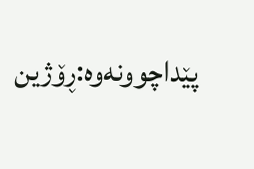پێداچوونەوە:ڕۆژین